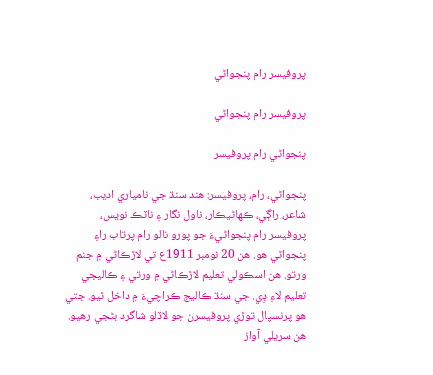پروفيسر رام پنجواڻي

پروفيسر رام پنجواڻي

پنجواڻي رام پروفيسر

پنجواڻي، رام، پروفيسر: هند سنڌ جي نامياري اديب، شاعر، راڳي، ڪهاڻيڪار، ناول نگار ۽ ناٽڪ نويس، پروفيسر رام پنجواڻيءَ جو پورو نالو رام پرتاب راءِ پنجواڻي هو. هن 20 نومبر 1911ع تي لاڙڪاڻي ۾ جنم ورتو. هن اسڪولي تعليم لاڙڪاڻي ۾ ورتي ۽ ڪاليجي تعليم لاءِ ڊِي. جي سنڌ ڪاليج ڪراچيءَ ۾ داخل ٿيو. جتي هو پرنسپال توڙي پروفيسرن جو لاڏلو شاگرد بڻجي رهيو. هن سريلي آواز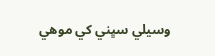وسيلي سڀني کي موهي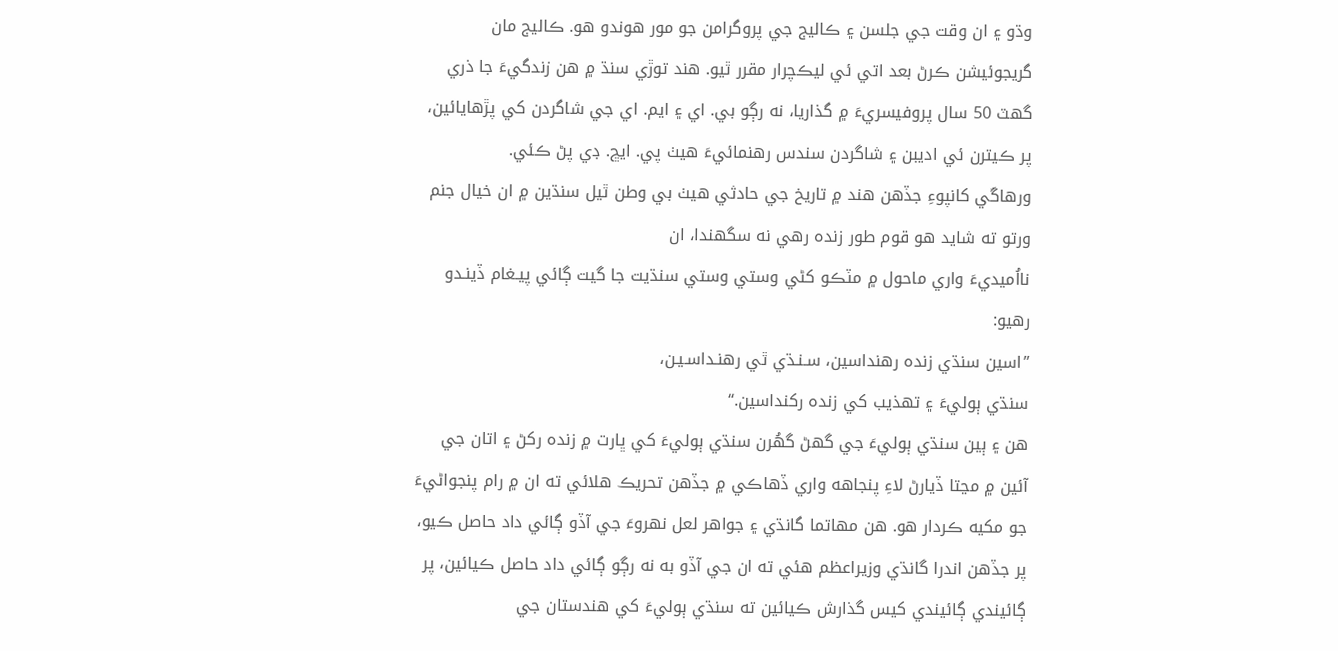وڌو ۽ ان وقت جي جلسن ۽ ڪاليج جي پروگرامن جو مور هوندو هو. ڪاليج مان گريجوئيشن ڪرڻ بعد اتي ئي ليڪچرار مقرر ٿيو. هند توڙي سنڌ ۾ هن زندگيءَ جا ذري گهٽ 50 سال پروفيسريءَ ۾ گذاريا، نه رڳو بي. اي ۽ ايم. اي جي شاگردن کي پڙهايائين، پر ڪيترن ئي اديبن ۽ شاگردن سندس رهنمائيءَ هيٺ پي. ايڇ. ڊي پڻ ڪئي.
ورهاڱي کانپوءِ جڏهن هند ۾ تاريخ جي حادثي هيٺ بي وطن ٿيل سنڌين ۾ ان خيال جنم ورتو ته شايد هو قوم طور زنده رهي نه سگهندا، ان
نااُميديءَ واري ماحول ۾ مٽڪو کڻي وستي وستي سنڌيت جا گيت ڳائي پيـغام ڏينـدو رهيو:
”اسين سنڌي زنده رهنداسين، سـنـڌي ٿي رهنـداسـيـن،
سنڌي ٻوليءَ ۽ تهذيب کي زنده رکنداسين.“
هن ۽ ٻين سنڌي ٻوليءَ جي گهڻ گهُرن سنڌي ٻوليءَ کي ڀارت ۾ زنده رکڻ ۽ اتان جي آئين ۾ مڃتا ڏيارڻ لاءِ پنجاهه واري ڏهاڪي ۾ جڏهن تحريڪ هلائي ته ان ۾ رام پنجواڻيءَ جو مکيه ڪردار هو. هن مهاتما گانڌي ۽ جواهر لعل نهروءَ جي آڏو ڳائي داد حاصل ڪيو، پر جڏهن اندرا گانڌي وزيراعظم هئي ته ان جي آڏو به نه رڳو ڳائي داد حاصل ڪيائين، پر ڳائيندي ڳائيندي کيس گذارش ڪيائين ته سنڌي ٻوليءَ کي هندستان جي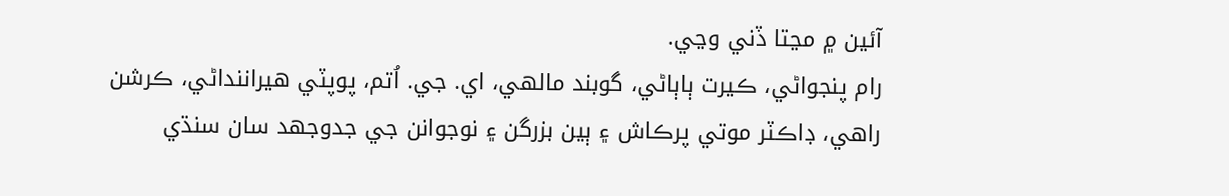آئين ۾ مڃتا ڏني وڃي.
رام پنجواڻي، ڪيرت ٻاٻاڻي، گوبند مالهي، اي. جي. اُتم، پوپٽي هيراننداڻي، ڪرشن راهي، ڊاڪٽر موتي پرڪاش ۽ ٻين بزرگن ۽ نوجوانن جي جدوجهد سان سنڌي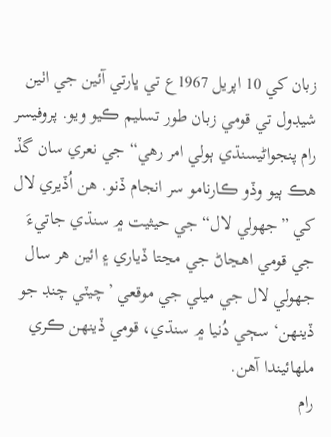زبان کي 10 اپريل 1967ع تي ڀارتي آئين جي اٺين شيڊول تي قومي زبان طور تسليم ڪيو ويو. پروفيسر رام پنجواڻيسنڌي ٻولي امر رهي“ جي نعري سان گڏ هڪ ٻيو وڏو ڪارنامو سر انجام ڏنو. هن اُڏيري لال کي ”جهولي لال“ جي حيثيت ۾ سنڌي جاتيءَ جي قومي اهڃاڻ جي مڃتا ڏياري ۽ ائين هر سال جهولي لال جي ميلي جي موقعي ’چيٽي چنڊ جو ڏينهن‘ سڄي دُنيا ۾ سنڌي، قومي ڏينهن ڪري ملهائيندا آهن.
رام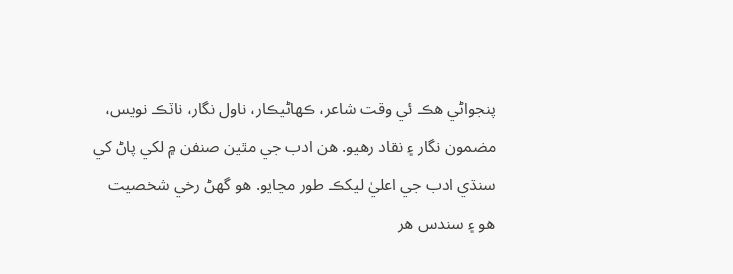پنجواڻي هڪ ئي وقت شاعر، ڪهاڻيڪار، ناول نگار، ناٽڪ نويس، مضمون نگار ۽ نقاد رهيو. هن ادب جي مٿين صنفن ۾ لکي پاڻ کي سنڌي ادب جي اعليٰ ليکڪ طور مڃايو. هو گهڻ رخي شخصيت هو ۽ سندس هر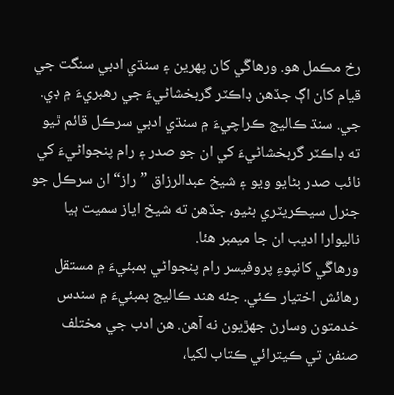رخ مڪمل هو. ورهاڱي کان پهرين ۽ سنڌي ادبي سنگت جي قيام کان اڳ جڏهن ڊاڪٽر گربخشاڻيءَ جي رهبريءَ ۾ ڊي. جي. سنڌ ڪاليج ڪراچيءَ ۾ سنڌي ادبي سرڪل قائم ٿيو ته ڊاڪٽر گربخشاڻيءَ کي ان جو صدر ۽ رام پنجواڻيءَ کي نائب صدر بڻايو ويو ۽ شيخ عبدالرزاق ”راز“ ان سرڪل جو جنرل سيڪريٽري بڻيو، جڏهن ته شيخ اياز سميت ٻيا ناليوارا اديب ان جا ميمبر هئا.
ورهاڱي کانپوءِ پروفيسر رام پنجواڻي بمبئيءَ ۾ مستقل رهائش اختيار ڪئي. جئه هند ڪاليج بمبئيءَ ۾ سندس خدمتون وسارڻ جهڙيون نه آهن. هن ادب جي مختلف صنفن تي ڪيترائي ڪتاب لکيا،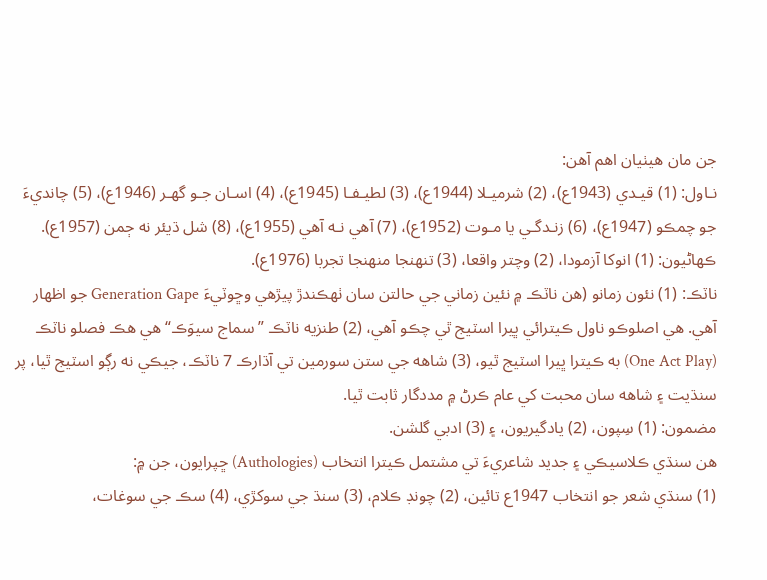جن مان هيٺيان اهم آهن:
نـاول: (1) قيـدي (1943ع)، (2) شرميـلا (1944ع)، (3) لطيـفـا (1945ع)، (4) اسـان جـو گهـر (1946ع)، (5) چانديءَ جو چمڪو (1947ع)، (6) زنـدگـي يا مـوت (1952ع)، (7) آهي نـه آهي (1955ع)، (8) شل ڌيئر نه ڄمن (1957ع). ڪهاڻيون: (1) انوکا آزمودا، (2) وچتر واقعا، (3) تنهنجا منهنجا تجربا (1976ع).
ناٽڪ: (1) نئون زمانو (هن ناٽڪ ۾ نئين زماني جي حالتن سان ٺهڪندڙ پيڙهي وڇوٽيءَ Generation Gape جو اظهار آهي. هي اصلوڪو ناول ڪيترائي ڀيرا اسٽيج ٿي چڪو آهي، (2) طنزيه ناٽڪ ”سماج سيوَڪ“ هي هڪ فصلو ناٽڪ (One Act Play) به ڪيترا ڀيرا اسٽيج ٿيو، (3) شاهه جي ستن سورمين تي آڌارڪ 7 ناٽڪ، جيڪي نه رڳو اسٽيج ٿيا، پر سنڌيت ۽ شاهه سان محبت کي عام ڪرڻ ۾ مددگار ثابت ٿيا.
مضمون: (1) سِپون، (2) يادگيريون، ۽ (3) ادبي گلشن.
هن سنڌي ڪلاسيڪي ۽ جديد شاعريءَ تي مشتمل ڪيترا انتخاب (Authologies) ڇپرايون، جن ۾:
(1) سنڌي شعر جو انتخاب 1947ع تائين، (2) چونڊ ڪلام، (3) سنڌ جي سوکڙي، (4) سڪ جي سوغات،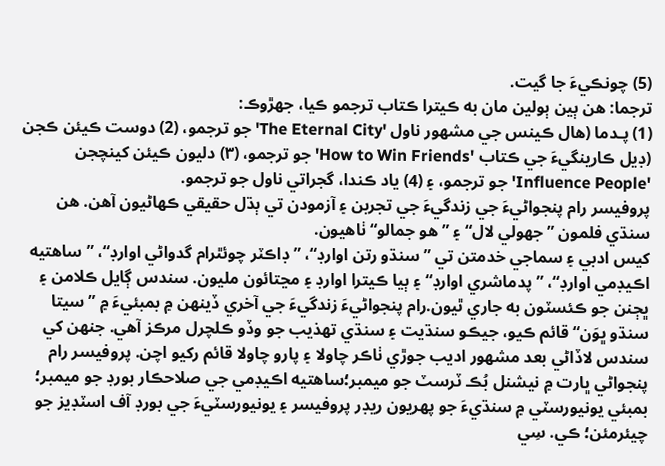(5) چونڪيءَ جا گيت.
ترجما: هن ٻين ٻولين مان به ڪيترا ڪتاب ترجمو ڪيا، جهڙوڪ:
(1) پـدما (هال ڪينس جي مشهور ناول 'The Eternal City' جو ترجمو، (2) دوست ڪيئن ڪجن (ڊيل ڪارينگيءَ جي ڪتاب 'How to Win Friends' جو ترجمو، (۳) دليون ڪيئن کينچجن 'Influence People' جو ترجمو، ۽ (4) ياد ڪندا، گجراتي ناول جو ترجمو.
پروفيسر رام پنجواڻيءَ جي زندگيءَ جي تجربن ۽ آزمودن تي ٻڌل حقيقي ڪهاڻيون آهن. هن سنڌي فلمون ”جهولي لال“ ۽ ”هو جمالو“ ٺاهيون.
کيس ادبي ۽ سماجي خدمتن تي ”سنڌو رتن اوارڊ“، ”ڊاڪٽر چوئٿرام گدواڻي اوارڊ“، ”ساهتيه اڪيڊمي اوارڊ“، ”پدماشري اوارڊ“ ۽ ٻيا ڪيترا اوارڊ ۽ مڃتائون مليون. سندس ڳايل ڪلامن ۽ ڀڄنن جو ڪئسٽون به جاري ٿيون.رام پنجواڻيءَ زندگيءَ جي آخري ڏينهن ۾ بمبئيءَ ۾ ”سيتا سنڌو ڀوَن“ قائم ڪيو، جيڪو سنڌيت ۽ سنڌي تهذيب جو وڏو ڪلچرل مرڪز آهي. جنهن کي سندس لاڏاڻي بعد مشهور اديب جوڙي ٺاڪر چاولا ۽ پارو چاولا قائم رکيو اچن. پروفيسر رام پنجواڻي ڀارت ۾ نيشنل بُڪ ٽرسٽ جو ميمبر؛ساهتيه اڪيڊمي جي صلاحڪار بورڊ جو ميمبر؛ بمبئي يونيورسٽي ۾ سنڌيءَ جو پهريون ريڊر پروفيسر ۽ يونيورسٽيءَ جي بورڊ آف اسٽڊيز جو چيئرمئن؛ ڪي. سِي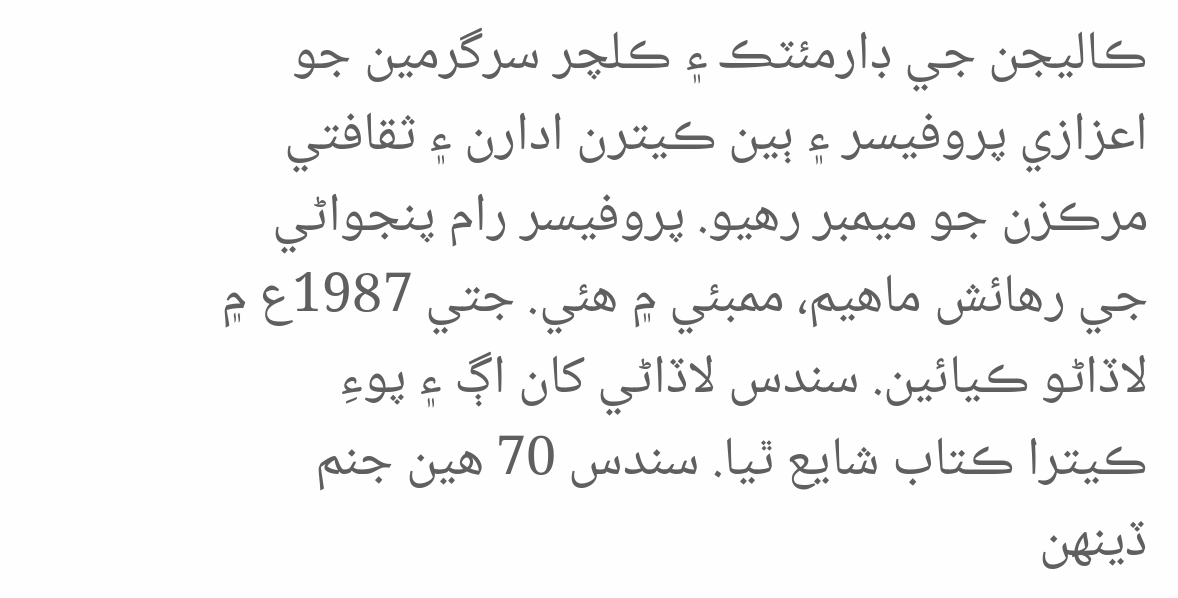ڪاليجن جي ڊارمئٽڪ ۽ ڪلچر سرگرمين جو اعزازي پروفيسر ۽ ٻين ڪيترن ادارن ۽ ثقافتي مرڪزن جو ميمبر رهيو. پروفيسر رام پنجواڻي جي رهائش ماهيم، ممبئي ۾ هئي. جتي 1987ع ۾ لاڏاڻو ڪيائين. سندس لاڏاڻي کان اڳ ۽ پوءِ ڪيترا ڪتاب شايع ٿيا. سندس 70 هين جنم ڏينهن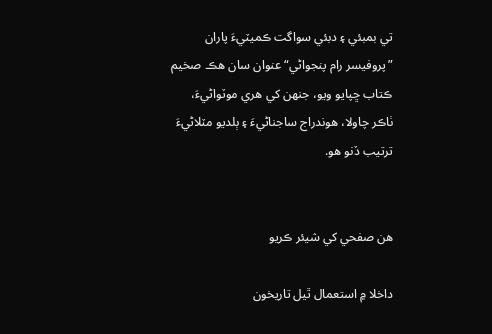تي بمبئي ۽ دبئي سواگت ڪميٽيءَ پاران ”پروفيسر رام پنجواڻي“ عنوان سان هڪ صخيم ڪتاب ڇپايو ويو، جنهن کي هري موٽواڻيءَ، ٺاڪر چاولا، هوندراج ساجناڻيءَ ۽ ٻلديو مٽلاڻيءَ ترتيب ڏنو هو.


هن صفحي کي شيئر ڪريو

داخلا ۾ استعمال ٿيل تاريخون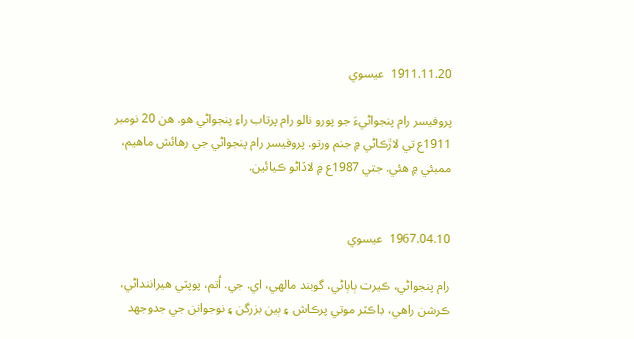1911.11.20  عيسوي

پروفيسر رام پنجواڻيءَ جو پورو نالو رام پرتاب راءِ پنجواڻي هو. هن 20 نومبر 1911ع تي لاڙڪاڻي ۾ جنم ورتو. پروفيسر رام پنجواڻي جي رهائش ماهيم، ممبئي ۾ هئي. جتي 1987ع ۾ لاڏاڻو ڪيائين.


1967.04.10  عيسوي

رام پنجواڻي، ڪيرت ٻاٻاڻي، گوبند مالهي، اي. جي. اُتم، پوپٽي هيراننداڻي، ڪرشن راهي، ڊاڪٽر موتي پرڪاش ۽ ٻين بزرگن ۽ نوجوانن جي جدوجهد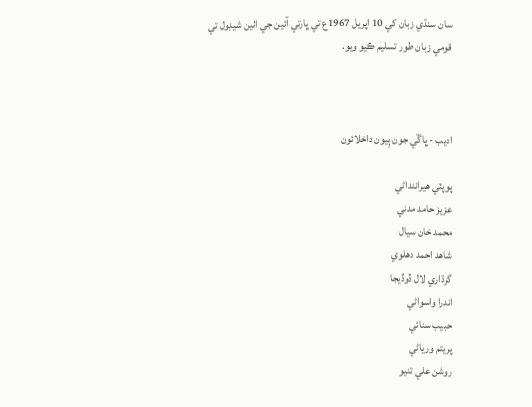سان سنڌي زبان کي 10 اپريل 1967ع تي ڀارتي آئين جي اٺين شيڊول تي قومي زبان طور تسليم ڪيو ويو.



اديب - ڀاڱي جون ٻِيون داخلائون

پوپٽي هيراننداڻي
عزيز حامد مدني
محمد خان سيال
شاهد احمد دهلوي
گرڌاري لال ڏوڏيجا
اندرا واسواڻي
حبيب سنائي
پريتم ورياڻي
روشن علي تنيو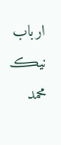ارباب نيڪ محمد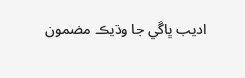اديب ڀاڱي جا وڌيڪ مضمون